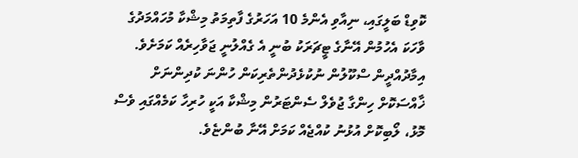ކޮވިޑް ބަލީގައި، ނިއާވި އެންމެ 10 އަހަރުގެ ފާތިމަތު މިޝްކާ މުހައްމަދުގެ ވާހަކަ އެހުމުން އޭނާގެ ޓީޗަރަކު ބުނީ އެ ގެއްލުނީ ޖަވާހިރެއް ކަމަށެވެ. އިމާދުއްދީން ސްކޫލުން ނުކުޅެދުންތެރިކަން ހުންނަ ކުދިންނަށް ޚާއްސަކޮށް ހިންގާ ޖުވެލް ސެންޓަރުން މިޝްކާ އަކީ ހުރިހާ ކަމެއްގައި ވެސް މޮޅު، ލޯބިކޮށް އުޅުނު ކުއްޖެއް ކަމަށް އޭނާ ބުންޏެވެ.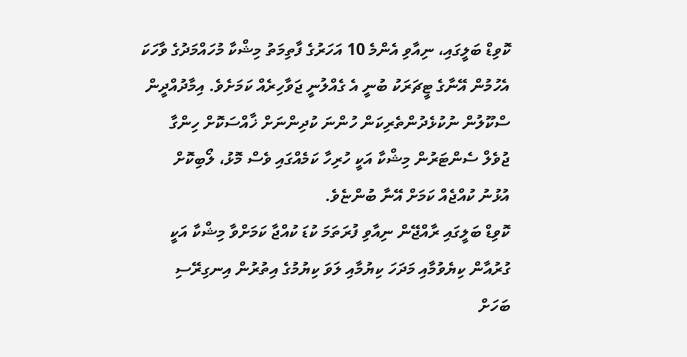ކޮވިޑް ބަލީގައި، ނިއާވި އެންމެ 10 އަހަރުގެ ފާތިމަތު މިޝްކާ މުހައްމަދުގެ ވާހަކަ އެހުމުން އޭނާގެ ޓީޗަރަކު ބުނީ އެ ގެއްލުނީ ޖަވާހިރެއް ކަމަށެވެ. އިމާދުއްދީން ސްކޫލުން ނުކުޅެދުންތެރިކަން ހުންނަ ކުދިންނަށް ޚާއްސަކޮށް ހިންގާ ޖުވެލް ސެންޓަރުން މިޝްކާ އަކީ ހުރިހާ ކަމެއްގައި ވެސް މޮޅު، ލޯބިކޮށް އުޅުނު ކުއްޖެއް ކަމަށް އޭނާ ބުންޏެވެ.
ކޮވިޑް ބަލީގައި ރާއްޖޭން ނިއާވި ފުރަތަމަ ކުޑަ ކުއްޖާ ކަމަށްވާ މިޝްކާ އަކީ ގުރުއާން ކިޔެވުމާއި މަދަހަ ކިޔުމާއި ލަވަ ކިޔުމުގެ އިތުރުން އިނގިރޭސި ބަހަށް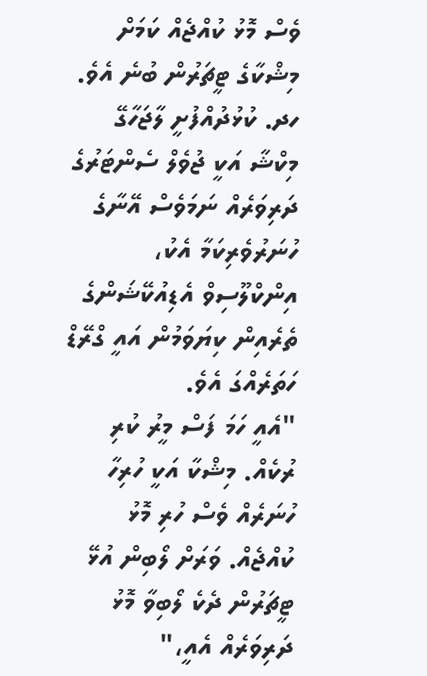ވެސް މޮޅު ކުއްޖެއް ކަމަށް މިޝްކާގެ ޓީޗަރުން ބުނެ އެވެ.
ހދ. ކުޅުދުއްފުށީ ލާޖަހާގޭ މިކްޝާ އަކީ ޖުވެލް ސެންޓަރުގެ ދަރިވަރެއް ނަމަވެސް އޭނާގެ ހުނަރުވެރިކަމާ އެކު، އިންކްލޫސިވް އެޑިއުކޭޝަންގެ ތެރެއިން ކިޔަވަމުން އައީ ގްރޭޑް ހަތަރެއްގަ އެވެ.
"އެއީ ހަމަ ފަސް މީރު ކުރި ރުކެއް. މިޝްކާ އަކީ ހުރިހާ ހުނަރެއް ވެސް ހުރި މޮޅު ކުއްޖެއް. ވަރަށް ލޯބިން އުޅޭ ޓީޗަރުން ދެކެ ލޯބިވާ މޮޅު ދަރިވަރެއް އެއީ،"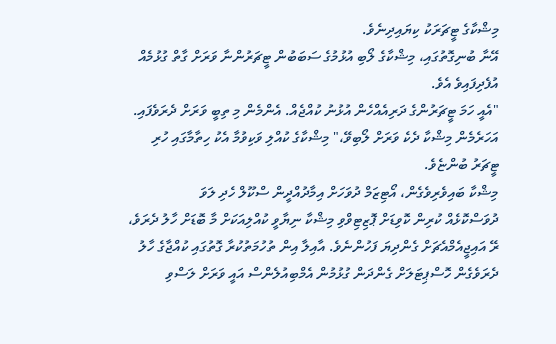މިޝްކާގެ ޓީޗަރަކު ކިޔައިދިނެވެ.
އޭނާ ބުނިގޮތުގައި، މިޝްކާގެ ލޯބި އުޅުމުގެ ސަބަބުން ޓީޗަރުންނާ ވަރަށް ގާތް ގުޅުމެއް އުފެދިފައިވެ އެވެ.
"އެއީ ހަމަ ޓީޗަރުންގެ ދަރިއެއްހެން އުޅުނު ކުއްޖެއް. އެންމެން މި ތިބީ ވަރަށް ދެރަވެފައި. އަހަރެމެން މިޝްކާ ދެކެ ވަރަށް ލޯބިވޭ،" މިޝްކާގެ ކުއްލި ވަކިވުމާ އެކު ހިތާމާގައި ހުރި ޓީޗަރު ބުންޏެވެ.
މިޝްކާ ބައިވެރިވެގެން، އޯޓިޒަމް ދުވަހަށް އިމާދުއްދީން ސްކޫލް ހެދި ލަވަ
ދުވަސްކޮޅެއް ކުރިން ކޮވިޑަށް ޕޮޒިޓިވްވި މިޝްކާ ނިޔާވީ ކުއްލިއަކަށް މާ ބޮޑަށް ހާލު ދެރަވެ، ރޭ އައިޖީއެމްއެޗަށް ގެންދިޔަ ފަހުންނެވެ. އާއިލާ އިން ތުހުމަތުކުރާ ގޮތުގައި ކުއްޖާގެ ހާލު ދެރަވެގެން ހޮސްޕިޓަލަށް ގެންދަން ގުޅުމުން އެމްބިއުލެންސް އައީ ވަރަށް ލަސްވި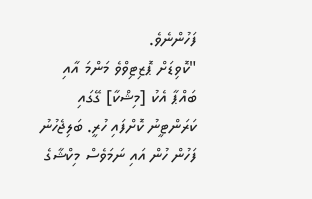ފަހުންނެވެ.
"ކޮވިޑަށް ޕޮޒިޓިވްވެ މަންމަ އާއި ބައްޕާ އެކު [މިޝްކާ] ގޭގައި ކަރަންޓީނު ކޮށްފައި ހުރީ. ބަލިޖެހުނު ފަހުން ހުން އައި ނަމަވެސް މިކްޝާގެ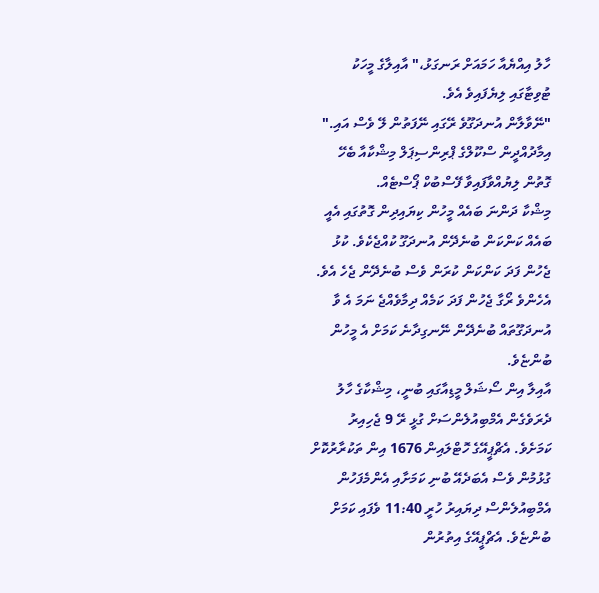ހާލު އިއްޔެއާ ހަމައަށް ރަނގަޅު،" އާއިލާގެ މީހަކު ޓުވިޓާގައި ލިޔެފައިވެ އެވެ.
"ނޭވާލާން އުނދަގޫވެ ރޭގައި ނޭފަތުން ލޭ ވެސް އައި."
އިމާދުއްދީން ސްކޫލްގެ ޕްރިންސިޕަލް މިޝްކާއާ ބެހޭ ގޮތުން ލިޔުއްވާފައިވާ ފޭސްބުކް ޕޯސްޓެއް.
މިޝްކާ ދަންނަ ބައެއް މީހުން ކިޔައިދިން ގޮތުގައި އެއީ ބައެއް ކަންކަން ބުނެދޭން އުނދަގޫ ކުއްޖެކެވެ. ކުޅު ޖެހުން ފަދަ ކަންކަން ކުރަން ވެސް ބުނެދޭން ޖެހެ އެވެ. އެހެންވެ ރޯގާ ޖެހުން ފަދަ ކަމެއް ދިމާވެއްޖެ ނަމަ އެ ވާ އުނދަގޫތައް ބުނެދޭން ނޭނގިދާނެ ކަމަށް އެ މީހުން ބުންޏެވެ.
އާއިލާ އިން ސޯޝަލް މީޑިއާގައި ބުނީ، މިޝްކާގެ ހާލު ދެރަވެގެން އެމްބިއުލެންސަށް ގުޅީ ރޭ 9 ޖެހިއިރު ކަމަށެވެ. އެޗްޕީއޭގެ ހޮޓްލައިން 1676 އިން ތަކުރާރުކޮށް ގުޅުމުން ވެސް އެބަދެއޭ ބުނި ކަމަށާއި އެންމެފަހުން އެމްބިއުލެންސް ދިޔައިރު ހުރީ 11:40 ވެފައި ކަމަށް ބުންޏެވެ. އެޗްޕީއޭގެ އިތުރުން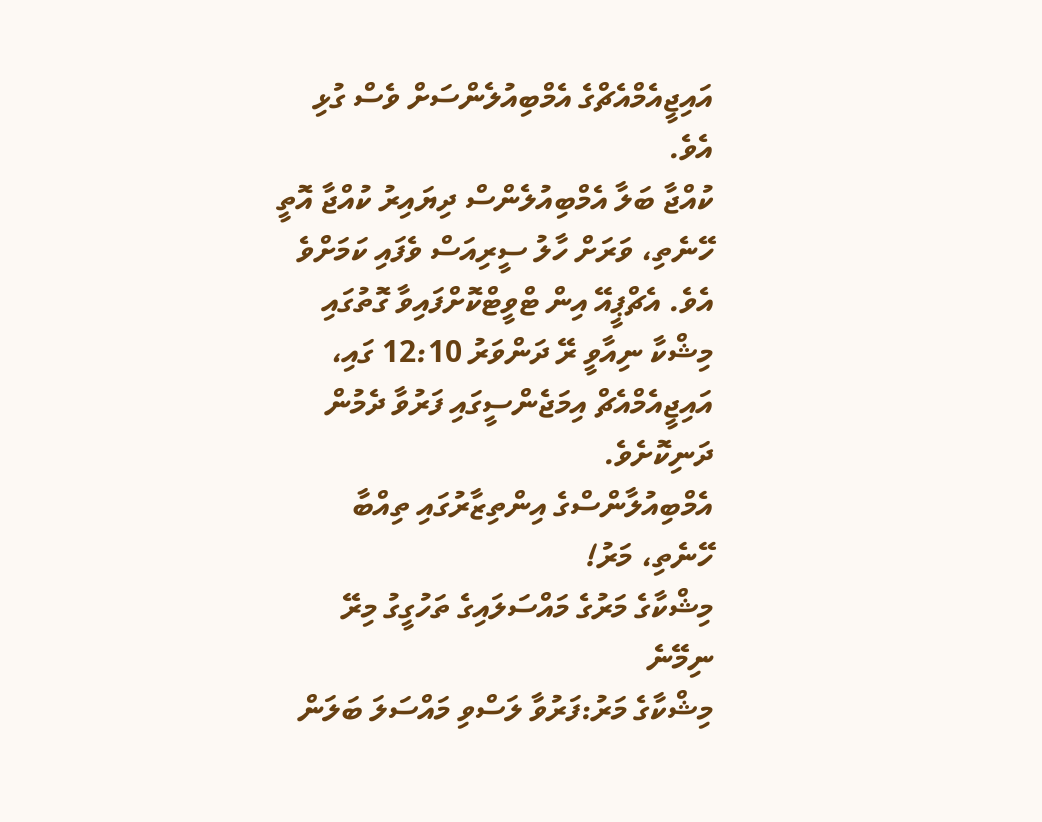އައިޖީއެމްއެޗްގެ އެމްބިއުލެންސަށް ވެސް ގުޅި އެވެ.
ކުއްޖާ ބަލާ އެމްބިއުލެންސް ދިޔައިރު ކުއްޖާ އޮތީ ހޭނެތި، ވަރަށް ހާލު ސީރިއަސް ވެފައި ކަމަށްވެ އެވެ. އެޗްޕީއޭ އިން ޓްވީޓްކޮށްފައިވާ ގޮތުގައި މިޝްކާ ނިއާވީ ރޭ ދަންވަރު 12:10 ގައި، އައިޖީއެމްއެޗް އިމަޖެންސީގައި ފަރުވާ ދެމުން ދަނިކޮށެވެ.
އެމްބިއުލާންސްގެ އިންތިޒާރުގައި ތިއްބާ ހޭނެތި، މަރު!
މިޝްކާގެ މަރުގެ މައްސަލައިގެ ތަހުގީގު މިރޭ ނިމޭނެ
މިޝްކާގެ މަރު:ފަރުވާ ލަސްވި މައްސަލަ ބަލަން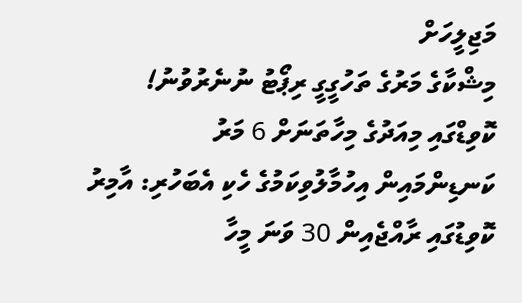މަޖިލީހަށް
މިޝްކާގެ މަރުގެ ތަހުގީގީ ރިޕޯޓު ނުނެރުވުނު!
ކޮވިޑްގައި މިއަދުގެ މިހާތަނަށް 6 މަރު
ކަނޑިންމައިން އިހުމާލުވިކަމުގެ ހެކި އެބަހުރި: އާމިރު
ކޮވިޑުގައި ރާއްޖެއިން 30 ވަނަ މީހާ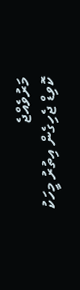މަރުވެއްޖެ
ކޮވިޑް ޖެހިގެން އިތުރު މީހަކު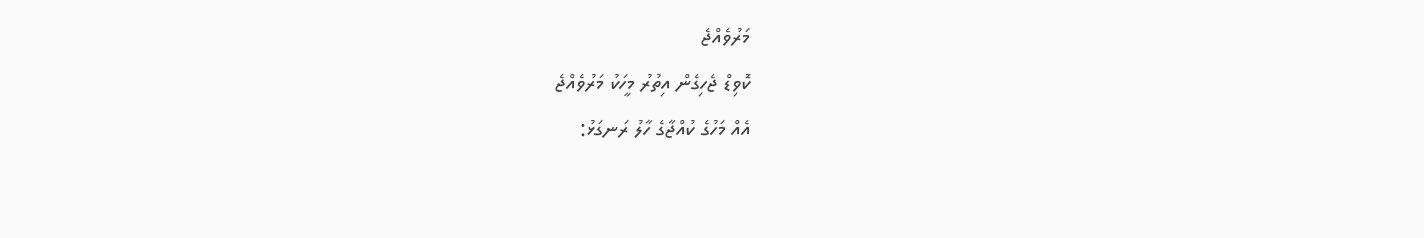މަރުވެއްޖެ
ކޮވިޑް ޖެހިގެން އިތުރު މީހަކު މަރުވެއްޖެ
އެއް މަހުގެ ކުއްޖާގެ ހާލު ރަނގަޅު: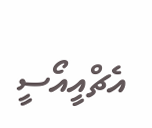އެޗްއީއޯސީ